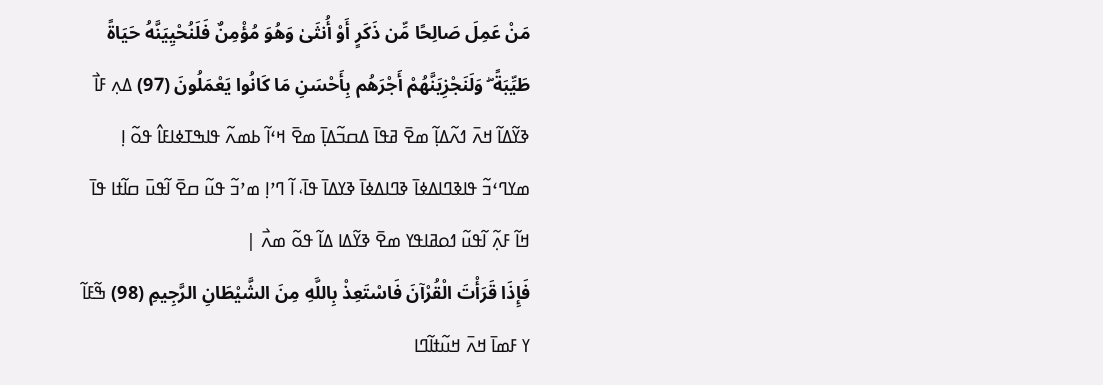مَنْ عَمِلَ صَالِحًا مِّن ذَكَرٍ أَوْ أُنثَىٰ وَهُوَ مُؤْمِنٌ فَلَنُحْيِيَنَّهُ حَيَاةً طَيِّبَةً ۖ وَلَنَجْزِيَنَّهُمْ أَجْرَهُم بِأَحْسَنِ مَا كَانُوا يَعْمَلُونَ (97) ߡߍ߲ ߓߊ߯ ߢߌ߬ߡߊ߬ ߞߍ߫ ߗߍ߬ߡߊ߲߬ ߘߐ߫ ߥߟߊ߫ ߡߛߏ߬ߡߊ߲߫ ߘߐ߫ ߞߵߊ߬ ߕߘߍ߬ ߟߊߒߠߦߊߓߊ߮ ߟߋ߬ ߊ߲ ߘߌߣߵߏ߬ ߟߊߢߣߊߡߦߊ߫ ߢߣߊߡߦߊ߫ ߢߌߡߊ߫ ߟߊ߫، ߊ߬ ߣߴߊ߲ ߘߴߏ߬ ߟߎ߬ ߛߐ߫ ߊ߬ߟߎ߫ ߛߊ߬ߙߊ ߟߊ߫ ߞߊ߬ ߓߍ߲߬ ߊ߬ߟߎ߬ ߗߋߥߊߟߌ ߘߐ߫ ߢߌ߬ߡߊ ߡߊ߬ ߟߋ߬ ߘߍ߯ |
فَإِذَا قَرَأْتَ الْقُرْآنَ فَاسْتَعِذْ بِاللَّهِ مِنَ الشَّيْطَانِ الرَّجِيمِ (98) ߒ߬ߓߊ߬ ߌ ߓߘߊ߫ ߞߍ߫ ߞߎ߬ߙߊ߬ߣߊ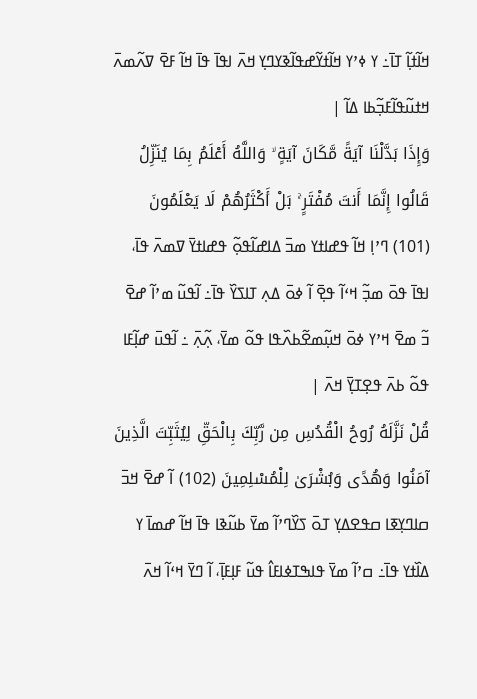ߞߊ߬ߙߊ߲߬ ߠߊ߫߸ ߌ ߦߴߌ ߞߊ߬ߙߌ߬ߝߟߊ߬ߢߌߣߌ߲ ߞߍ߫ ߊߟߊ߫ ߟߊ߫ ߞߊ߬ ߓߐ߫ ߜߍ߬ߘߍ߫ ߞߙߎ߬ߟߊ߬ߓߏ߲߬ߕߊ ߡߊ߬ |
وَإِذَا بَدَّلْنَا آيَةً مَّكَانَ آيَةٍ ۙ وَاللَّهُ أَعْلَمُ بِمَا يُنَزِّلُ قَالُوا إِنَّمَا أَنتَ مُفْتَرٍ ۚ بَلْ أَكْثَرُهُمْ لَا يَعْلَمُونَ (101) ߣߴߊ߲ ߞߊ߬ ߟߝߊߙߌ ߘߏ߫ ߡߊߝߊ߬ߟߋ߲߬ ߟߝߊߙߌ߫ ߜߘߍ߫ ߟߊ߫، ߊߟߊ߫ ߟߋ߫ ߘߏ߲߬ ߞߵߊ߬ ߟߐ߲߫ ߊ߬ ߦߋ߫ ߡߍ߲ ߠߊߖߌ߰ ߟߊ߫߸ ߊ߬ߟߎ߬ ߘߴߊ߬ ߝߐ߫ ߏ߬ ߘߐ߫ ߞߴߌ ߦߋ߫ ߞߎ߲߬ߘߐ߬ߕߍ߰ߟߊ ߟߋ߬ ߘߌ߫، ߍ߲߬ߍ߲߫ ߸ ߊ߬ߟߎ߫ ߝߊ߲߬ߓߊ ߟߋ߬ ߕߍ߫ ߟߐ߲ߠߌ߲߫ ߞߍ߫ |
قُلْ نَزَّلَهُ رُوحُ الْقُدُسِ مِن رَّبِّكَ بِالْحَقِّ لِيُثَبِّتَ الَّذِينَ آمَنُوا وَهُدًى وَبُشْرَىٰ لِلْمُسْلِمِينَ (102) ߊ߬ ߝߐ߫ ߞߏ߫ ߛߊߣߌ߲ߧߊ ߛߟߐߡߌ߲ ߠߋ߫ ߖߌ߰ߣߴߊ߬ ߘߌ߫ ߕߎ߬ߢߊ ߟߊ߫ ߞߊ߬ ߝߘߊ߫ ߌ ߡߊ߰ߙߌ ߟߊ߫߸ ߛߴߊ߬ ߘߌ߫ ߟߊߒߠߦߊߓߊ߮ ߟߎ߬ ߓߊ߲ߓߊ߲߫، ߊ߬ ߣߌ߫ ߞߵߊ߬ ߞߍ߫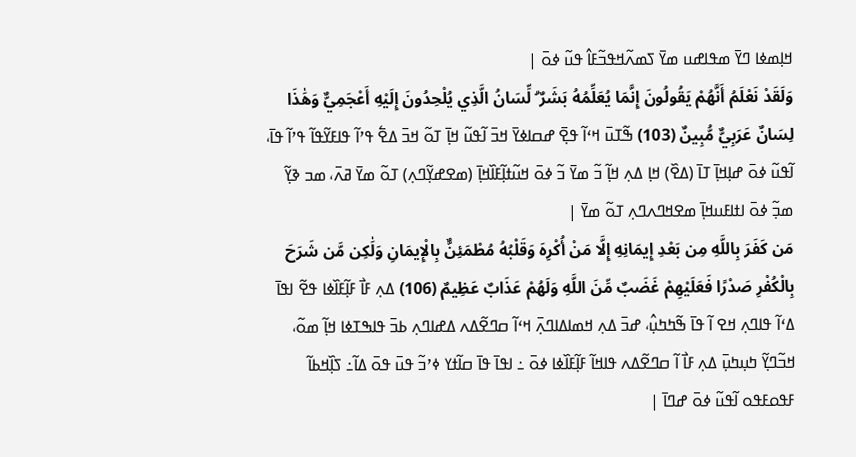ߞߊ߲ߘߦߊ ߣߌ߫ ߘߟߊߝߎ ߘߌ߫ ߖߘߍ߬ߞߟߏ߬ߓߊ߮ ߟߎ߬ ߦߋ߫ |
وَلَقَدْ نَعْلَمُ أَنَّهُمْ يَقُولُونَ إِنَّمَا يُعَلِّمُهُ بَشَرٌ ۗ لِّسَانُ الَّذِي يُلْحِدُونَ إِلَيْهِ أَعْجَمِيٌّ وَهَٰذَا لِسَانٌ عَرَبِيٌّ مُّبِينٌ (103) ߒ߬ߠߎ߫ ߞߵߊ߬ ߟߐ߲߫ ߝߛߊߦߌ߫ ߞߏ߫ ߊ߬ߟߎ߬ ߞߊ߲߫ ߠߋ߬ ߞߏ߫ ߡߐ߱ ߟߴߊ߬ ߟߊߓߌ߬ߟߊ߬ ߟߴߊ߬ ߟߊ߫، ߊ߬ߟߎ߬ ߦߋ߫ ߝߊ߲ߞߊ߲߫ ߠߊ߫ (ߡߐ߰) ߞߊ߲ ߡߍ߲ ߞߊ߲߬ ߏ߬ ߘߌ߫ ߏ߬ ߦߋ߫ ߞߎ߬ߙߊ߲߬ߓߊ߰ߞߊ߲߫ (ߘߐߝߌ߲߬ߣߍ߲) ߠߋ߬ ߘߌ߫ ߥߍ߫، ߘߏ ߢߌ߲߬ ߘߏ߲߬ ߦߋ߫ ߊߙߊߓߎߞߊ߲߫ ߘߐߞߣߍߣߍ߲ ߠߋ߬ ߘߌ߫ |
مَن كَفَرَ بِاللَّهِ مِن بَعْدِ إِيمَانِهِ إِلَّا مَنْ أُكْرِهَ وَقَلْبُهُ مُطْمَئِنٌّ بِالْإِيمَانِ وَلَٰكِن مَّن شَرَحَ بِالْكُفْرِ صَدْرًا فَعَلَيْهِمْ غَضَبٌ مِّنَ اللَّهِ وَلَهُمْ عَذَابٌ عَظِيمٌ (106) ߡߍ߲ ߓߊ߯ ߓߊ߲߬ߓߊ߰ߦߊ ߟߐ߬ ߊߟߊ߫ ߡߵߊ߬ ߟߊߣߍ߲ ߞߐ ߊ߬ ߟߊ߫ ߒ߬ߤߤߎ߲߮، ߝߏ߫ ߡߍ߲ ߞߘߊߡߊߣߍ߲߫ ߞߵߊ߬ ߛߣߐ߬ߡߍ ߡߝߊߣߍ߲ ߕߏ߫ ߟߊߒߠߦߊ ߞߊ߲߬ ߘߋ߬، ߞߏ߬ߣߌ߲߬ ߤߎ߲ߤߎ߲߫ ߡߍ߲ ߓߊ߯ ߊ߬ ߛߣߐ߬ߡߍ ߟߊߞߊ߬ ߓߊ߲߬ߓߊ߰ߦߊ ߦߋ߫ ߸ ߊߟߊ߫ ߟߊ߫ ߛߊ߬ߙߌ ߦߴߏ߬ ߟߎ߫ ߟߋ߫ ߡߊ߬߸ ߖߊ߲߰ߞߕߊ߬ ߓߟߋߓߟߋ ߊ߬ߟߎ߬ ߦߋ߫ ߝߣߊ߫ |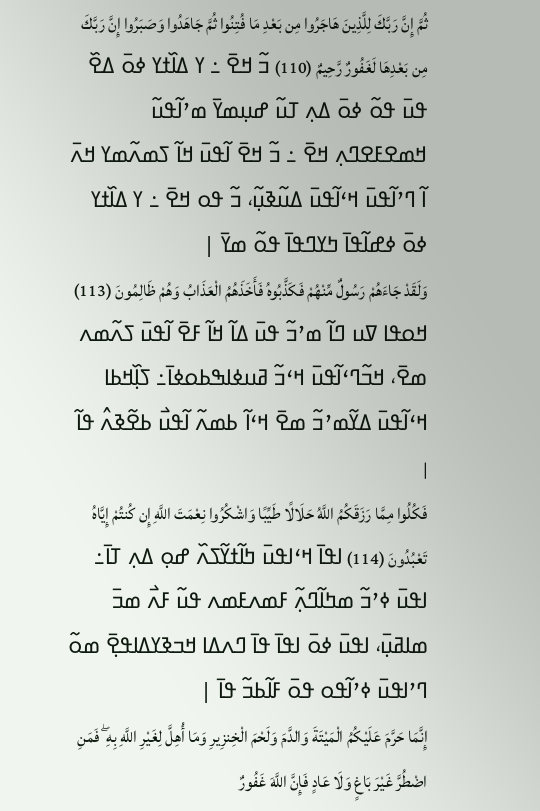ثُمَّ إِنَّ رَبَّكَ لِلَّذِينَ هَاجَرُوا مِن بَعْدِ مَا فُتِنُوا ثُمَّ جَاهَدُوا وَصَبَرُوا إِنَّ رَبَّكَ مِن بَعْدِهَا لَغَفُورٌ رَّحِيمٌ (110) ߏ߬ ߞߐ߫ ߸ ߌ ߡߊ߰ߙߌ ߦߋ߫ ߡߐ߰ ߟߎ߫ ߟߋ߬ ߦߋ߫ ߡߍ߲ ߠߎ߬ ߝߎ߲ߘߌ߫ ߘߴߊ߬ߟߎ߬ ߞߘߐߓߐߣߍ߲ ߞߐ߫ ߸ ߏ߬ ߞߐ߫ ߊ߬ߟߎ߫ ߞߊ߬ ߖߘߍ߬ߘߌ ߞߍ߫ ߊ߬ ߣߴߊ߬ߟߎ߫ ߞߵߊ߬ߟߎ߫ ߡߎ߬ߢߎ߲߬، ߏ߬ ߟߋ ߞߐ߫ ߸ ߌ ߡߊ߰ߙߌ ߦߋ߫ ߦߝߊ߬ߟߊ߫ ߤߌߣߟߊ߫ ߟߋ߬ ߘߌ߫ |
وَلَقَدْ جَاءَهُمْ رَسُولٌ مِّنْهُمْ فَكَذَّبُوهُ فَأَخَذَهُمُ الْعَذَابُ وَهُمْ ظَالِمُونَ (113) ߞߋߟߊ ߜߎ ߣߊ߬ ߘߴߏ߬ ߟߎ߫ ߡߊ߬ ߞߊ߬ ߓߐ߫ ߊ߬ߟߎ߫ ߖߍ߬ߘߍ ߘߐ߫، ߞߏ߬ߣߵߊ߬ߟߎ߫ ߞߵߏ߬ ߥߎߦߊߒߕߋߦߊ߫߸ ߖߊ߲߰ߞߕߊ ߞߵߊ߬ߟߎ߫ ߡߌ߬ߘߴߏ߬ ߘߐ߫ ߞߵߊ߬ ߕߘߍ߬ ߊ߬ߟߎ߯ ߕߐ߬ߢߍ߮ ߟߊ߬ |
فَكُلُوا مِمَّا رَزَقَكُمُ اللَّهُ حَلَالًا طَيِّبًا وَاشْكُرُوا نِعْمَتَ اللَّهِ إِن كُنتُمْ إِيَّاهُ تَعْبُدُونَ (114) ߊߟߊ߫ ߞߵߊߟߎ߫ ߤߊ߬ߙߌ߬ߖߍ߰ ߝߋ߲ ߡߍ߲ ߠߊ߫߸ ߊߟߎ߫ ߦߴߏ߬ ߘߤߊ߬ߣߍ߲߬ ߓߘߍߓߘߍ ߟߎ߬ ߓߍ߯ ߘߏ߫ ߘߊߥߎ߲߫، ߊߟߎ߫ ߦߋ߫ ߊߟߊ߫ ߟߊ߫ ߣߍߡߊ ߞߏߢߌߡߊߟߐ߲߫ ߘߋ߬ ߣߴߊߟߎ߫ ߦߴߊ߬ߟߋ ߟߋ߫ ߓߊ߬ߕߏ߬ ߟߊ߫ |
إِنَّمَا حَرَّمَ عَلَيْكُمُ الْمَيْتَةَ وَالدَّمَ وَلَحْمَ الْخِنزِيرِ وَمَا أُهِلَّ لِغَيْرِ اللَّهِ بِهِ ۖ فَمَنِ اضْطُرَّ غَيْرَ بَاغٍ وَلَا عَادٍ فَإِنَّ اللَّهَ غَفُورٌ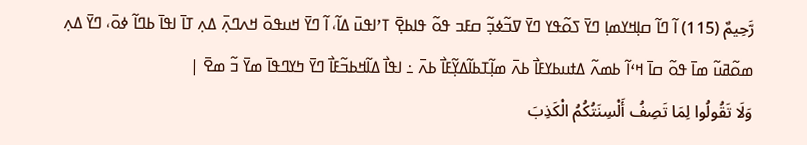رَّحِيمٌ (115) ߊ߬ ߣߊ߬ ߛߊ߲ߞߌߘߊ߲ ߣߌ߫ ߖߋ߬ߟߌ ߣߌ߫ ߜߏ߬ߦߏ߲߬ ߛߓߏ ߟߋ߬ ߟߊߕߐ߲߫ ߠߴߊߟߎ߫ ߡߊ߬، ߊ߬ ߣߌ߫ ߞߎߟߋ߫ ߞߍߣߍ߲߫ ߡߍ߲ ߠߊ߫ ߊߟߊ߫ ߕߣߊ߬ ߦߋ߫، ߣߌ߫ ߡߍ߲ ߘߋ߬ߥߎ߬ ߘߊ߫ ߟߋ߬ ߛߊ߫ ߞߵߊ߬ ߕߘߍ߬ ߡߙߎߕߌߓߊ߯ ߕߍ߫ ߘߊ߲߬ߠߕߊ߬ߡߌ߲߬ߓߊ߯ ߕߍ߫ ߸ ߊߟߊ߯ ߡߊ߬ߞߕߏ߬ߓߊ߯ ߣߌ߫ ߤߌߣߟߊ߫ ߘߌ߫ ߏ߬ ߘߐ߫ |
وَلَا تَقُولُوا لِمَا تَصِفُ أَلْسِنَتُكُمُ الْكَذِبَ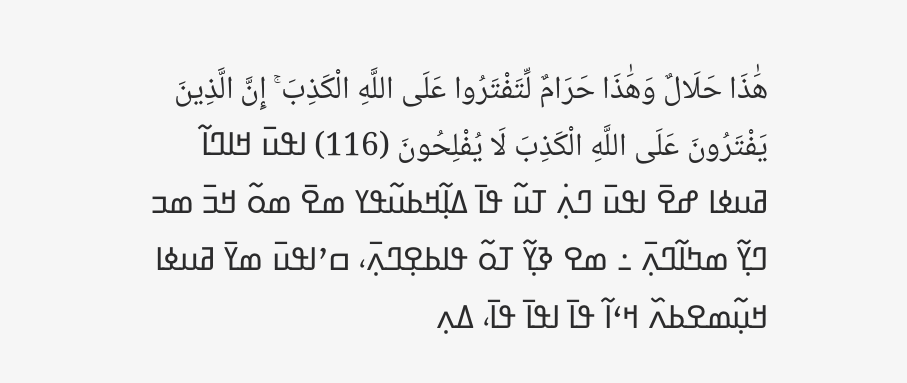هَٰذَا حَلَالٌ وَهَٰذَا حَرَامٌ لِّتَفْتَرُوا عَلَى اللَّهِ الْكَذِبَ ۚ إِنَّ الَّذِينَ يَفْتَرُونَ عَلَى اللَّهِ الْكَذِبَ لَا يُفْلِحُونَ (116) ߊߟߎ߫ ߞߊߣߊ߬ ߥߎߦߊ ߝߐ߫ ߊߟߎ߫ ߣߍ߲߭ ߠߎ߬ ߟߊ߫ ߡߊ߲߬ߞߕߎ߬ߟߌ ߘߐ߫ ߘߋ߬ ߞߏ߫ ߘߏ ߣߌ߲߬ ߘߤߊ߬ߣߍ߲߫ ߸ ߘߐ ߢߌ߲߬ ߠߋ߬ ߟߊߕߐ߲ߣߍ߲߫، ߛߴߊߟߎ߫ ߘߌ߫ ߥߎߦߊ ߞߎ߲߬ߘߐߕߍ߰ ߞߵߊ߬ ߟߊ߫ ߊߟߊ߫ ߟߊ߫، ߡߍ߲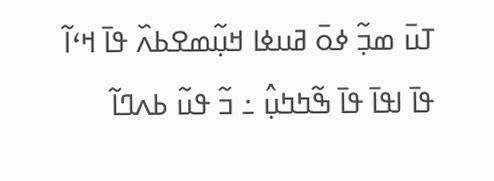ߠߎ߫ ߘߏ߲߬ ߦߋ߫ ߥߎߦߊ ߞߎ߲߬ߘߐߕߍ߰ ߟߊ߫ ߞߵߊ߬ ߟߊ߫ ߊߟߊ߫ ߟߊ߫ ߒ߬ߤߤߎ߲߮ ߸ ߏ߬ ߟߎ߬ ߕߍߣߊ߬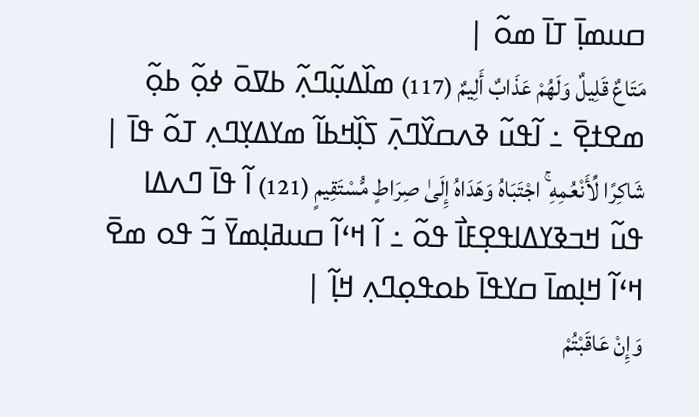ߛߎߘߊ߲߫ ߠߊ߫ ߘߋ߬ |
مَتَاعٌ قَلِيلٌ وَلَهُمْ عَذَابٌ أَلِيمٌ (117) ߘߊ߰ߡߎ߲߬ߣߍ߲߬ ߕߜߋ߫ ߦߋ߲߬ ߕߋ߲߬ ߘߐߙߐ߲߫ ߸ ߊ߬ߟߎ߬ ߢߍߛߌ߰ߣߍ߲߫ ߖߊ߲߰ߞߕߊ߬ ߘߌߡߌ߲ߣߍ߲ ߠߋ߬ ߟߊ߫ |
شَاكِرًا لِّأَنْعُمِهِ ۚ اجْتَبَاهُ وَهَدَاهُ إِلَىٰ صِرَاطٍ مُّسْتَقِيمٍ (121) ߊ߬ ߟߊ߫ ߣߍߡߊ ߟߎ߬ ߞߏߢߌߡߊߟߐ߲ߓߊ߯ ߟߋ߬ ߸ ߊ߬ ߞߵߊ߬ ߛߎߥߊ߲ߘߌ߫ ߏ߬ ߟߋ ߘߐ߫ ߞߵߊ߬ ߞߊ߲ߘߊ߫ ߛߌߟߊ߫ ߕߋߟߋ߲ߣߍ߲ ߞߊ߲߬ |
وَإِنْ عَاقَبْتُمْ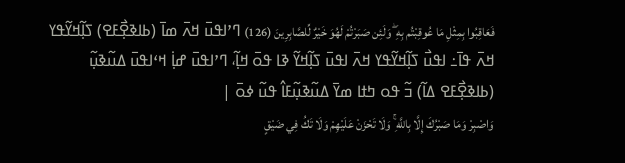فَعَاقِبُوا بِمِثْلِ مَا عُوقِبْتُم بِهِ ۖ وَلَئِن صَبَرْتُمْ لَهُوَ خَيْرٌ لِّلصَّابِرِينَ (126) ߣߴߊߟߎ߫ ߞߍ߫ ߘߊ߫ (ߕߊߢߐ߲߯ߓߐ) ߖߊ߲߬ߞߌ߬ߟߌ ߞߍ߫ ߟߊ߫߸ ߊߟߎ߯ ߖߊ߲߬ߞߌ߬ߟߌ ߞߍ߫ ߊߟߎ߫ ߖߊ߲߬ߞߌ߬ ߢߊ ߟߋ߫ ߞߊ߲߬، ߣߴߊߟߎ߫ ߝߊ߲߭ ߞߵߊߟߎ߫ ߡߎ߬ߢߎ߲߬ (ߕߊߢߐ߲߯ߓߐ ߡߊ߬) ߏ߬ ߟߋ ߤߙߊ ߘߌ߫ ߡߎ߬ߢߎ߲߬ߓߊ߮ ߟߎ߬ ߦߋ߫ |
وَاصْبِرْ وَمَا صَبْرُكَ إِلَّا بِاللَّهِ ۚ وَلَا تَحْزَنْ عَلَيْهِمْ وَلَا تَكُ فِي ضَيْقٍ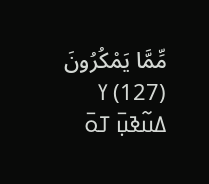مِّمَّا يَمْكُرُونَ (127) ߌ ߡߎ߬ߢߎ߲߫ ߠߋ߫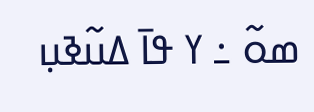ߘߋ߬ ߸ ߌ ߟߊ߫ ߡߎ߬ߢߎ߲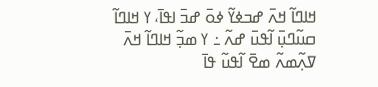ߞߊߣߊ߬ ߞߍ߫ ߝߏߦߌ߬ ߦߋ߫ ߝߏ߫ ߊߟߊ߫، ߌ ߞߊߣߊ߬ ߛߎ߬ߣߎ߲߫ ߊ߬ߟߎ߫ ߝߍ߬ ߸ ߌ ߘߏ߲߬ ߞߊߣߊ߬ ߞߍ߫ ߜߍ߲߬ߘߍ߬ ߘߐ߫ ߊ߬ߟߎ߬ ߟߊ߫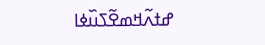ߝߙߍ߬ߞߘߐ߬ߖߎ߰ߦߊ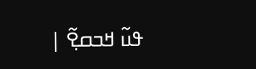ߟߎ߬ ߞߏߛߐ߲߬ |